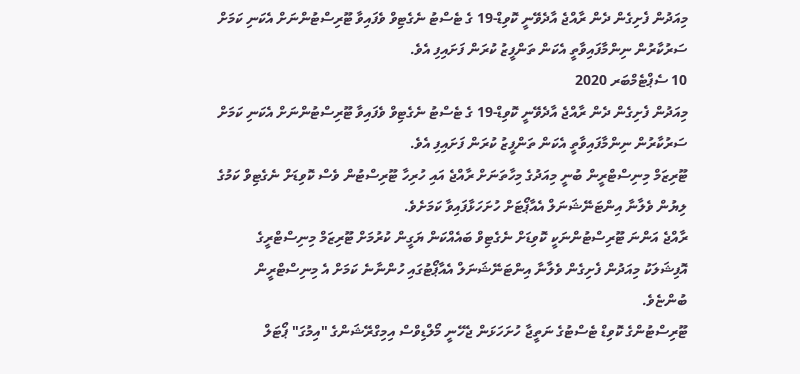މިއަދުން ފެށިގެން ދެން ރާއްޖެ އާދެވޭނީ ކޮވިޑް-19 ގެ ޓެސްޓު ނެގެޓިވް ވެފައިވާ ޓޫރިސްޓުންނަށް އެކަނި ކަމަށް ސަރުކާރުން ނިންމާފައިވާތީ އެކަން ތަންފީޒު ކުރަން ފަށައިފި އެވެ.
10 ސެޕްޓެމްބަރ 2020
މިއަދުން ފެށިގެން ދެން ރާއްޖެ އާދެވޭނީ ކޮވިޑް-19 ގެ ޓެސްޓު ނެގެޓިވް ވެފައިވާ ޓޫރިސްޓުންނަށް އެކަނި ކަމަށް ސަރުކާރުން ނިންމާފައިވާތީ އެކަން ތަންފީޒު ކުރަން ފަށައިފި އެވެ.
ޓޫރިޒަމް މިނިސްޓްރީން ބުނީ މިއަދުގެ މިހާތަނަށް ރާއްޖެ އައި ހުރިހާ ޓޫރިސްޓުން ވެސް ކޮވިޑަށް ނެގެޓިވް ކަމުގެ ލިޔުން ވެލާނާ އިންޓަނޭޝަނަލް އެއާޕޯޓަށް ހުށަހަޅާފައިވާ ކަމަށެވެ.
ރާއްޖެ އަންނަ ޓޫރިސްޓުންނަކީ ކޮވިޑަށް ނެގެޓިވް ބައެއްކަން ޔަގީން ކުރުމަށް ޓޫރިޒަމް މިނިސްޓްރީގެ އޮފިޝަލަކު މިއަދުން ފެށިގެން ވެލާނާ އިންޓަނޭޝަނަލް އެއާޕޯޓުގައި ހުންނާނެ ކަމަށް އެ މިނިސްޓްރީން ބުންޏެވެ.
ޓޫރިސްޓުންގެ ކޮވިޑް ޓެސްޓުގެ ނަތީޖާ ހުށަހަޅަން ޖެހޭނީ މޯލްޑިވްސް އިމިގްރޭޝަންގެ "އިމުގަ" ޕޯޓަލް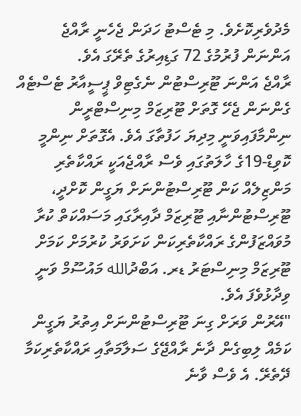މެދުވެރިކޮށެވެ. މި ޓެސްޓު ހަދަން ޖެހެނީ ރާއްޖެ އަންނަން ފުރުމުގެ 72 ގަޑިއިރުގެ ތެރޭގަ އެވެ.
ރާއްޖެ އަންނަ ޓޫރިސްޓުން ނެގެޓިވް ޕީސީއާރު ޓެސްޓެއް ގެންނަން ޖެހޭ ގޮތަށް ޓޫރިޒަމް މިނިސްޓްރީން ނިންމާފައިވަނީ މިދިޔަ ހަފުތާގަ އެވެ. އެގޮތަށް ނިންމީ ކޮވިޑް-19ގެ ހާލަތުގައި ވެސް ރާއްޖެއަކީ ރައްކާތެރި މަންޒިލެއް ކަން ޓޫރިސްޓުންނަށް ޔަގީން ކޮށްދީ، ޓޫރިސްޓުންނާއި ޓޫރިޒަމް ދާއިރާގައި މަސައްކަތް ކުރާ މުވައްޒަފުންގެ ރައްކާތެރިކަން ކަށަވަރު ކުރުމަށް ކަމަށް ޓޫރިޒަމް މިނިސްޓަރު ޑރ. އަބްދުالله މައުސޫމް ވަނީ ވިދާޅުވެފަ އެވެ.
"އޭރުން ވަރަށް ގިނަ ޓޫރިސްޓުންނަށް އިތުރު ޔަގީން ކަމެއް ލިބިގެން ދާނެ ރާއްޖޭގެ ސަލާމަތާއި ރައްކާތެރިކަމާ ދޭތެރޭ. އެ ވެސް ވާނެ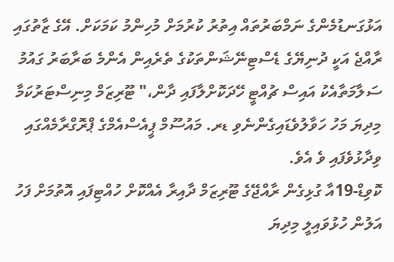އަޅުގަނޑުމެންގެ ނަމްބަރުތައް އިތުރު ކުރުމަށް މުހިންމު ކަމަކަށް. އޭގެ ޒާތުގައި ރާއްޖެ އަކީ ދުނިޔޭގެ ޑެސްޓިނޭޝަންތަކުގެ ތެރެއިން އެންމެ ބަރާބަރު ގައުމު ސަލާމަތާއެކު އައިސް ޗުއްޓީ ހޭދަކޮށްލާފައި ދާން،" ޓޫރިޒަމް މިނިސްޓަރުކަމާ މިދިޔަ މަހު ހަވާލުވެޑައިގެންނެވި ޑރ. މައުސޫމް ޕީއެސްއެމްގެ ޕްރޮގްރާމެއްގައި ވިދާޅުވެފައި ވެ އެވެ.
ކޮވިޑް-19އާ ގުޅިގެން ރާއްޖޭގެ ޓޫރިޒަމް ދާއިރާ އެއްކޮށް ހުއްޓިފައި އޮތުމަށް ފަހު އަލުން ހުޅުވައިލީ މިދިޔަ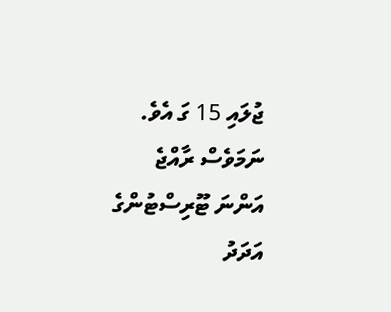ޖުލައި 15 ގަ އެވެ. ނަމަވެސް ރާއްޖެ އަންނަ ޓޫރިސްޓުންގެ އަދަދު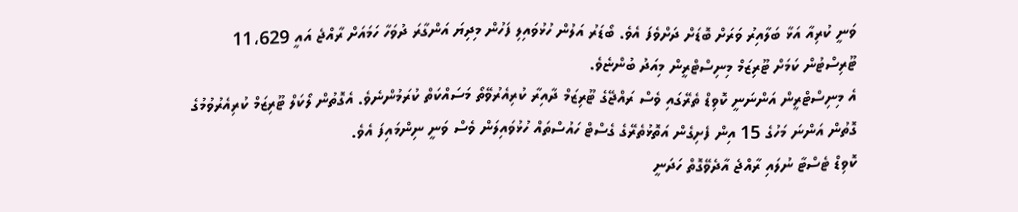ވަނީ ކުރިއާ އަޅާ ބަލާއިރު ވަރަށް ބޮޑަށް ދަށްވެފަ އެވެ. ބޯޑަރު އަލުން ހުޅުވައިލި ފަހުން މިދިޔަ އަންގާރަ ދުވަހާ ހަމައަށް ރާއްޖެ އައީ 11،629 ޓޫރިސްޓުން ކަމަށް ޓޫރިޒަމް މިނިސްޓްރީން މިއަދު ބުންޏެވެ.
އެ މިނިސްޓްރީން އަންނަނީ ކޮވިޑް ތެރޭގައި ވެސް ރައްޖޭގެ ޓޫރިޒަމް ދާއިރާ ކުރިއެރުވޭތޯ މަސައްކަތް ކުރަމުންނެވެ. އެގޮތުން ލޯކަލް ޓޫރިޒަމް ކުރިއެރުވުމުގެ ގޮތުން އަންނަ މަހުގެ 15 އިން ފެށިގެން އަތޮޅުތެރޭގެ ގެސްޓް ހައުސްތައް ހުޅުވައިލަން ވެސް ވަނީ ނިންމައިފަ އެވެ.
ކޮވިޑް ޓެސްޓާ ނުލައި ރާއްޖެ އާދެވޭގޮތް ހަދަނީ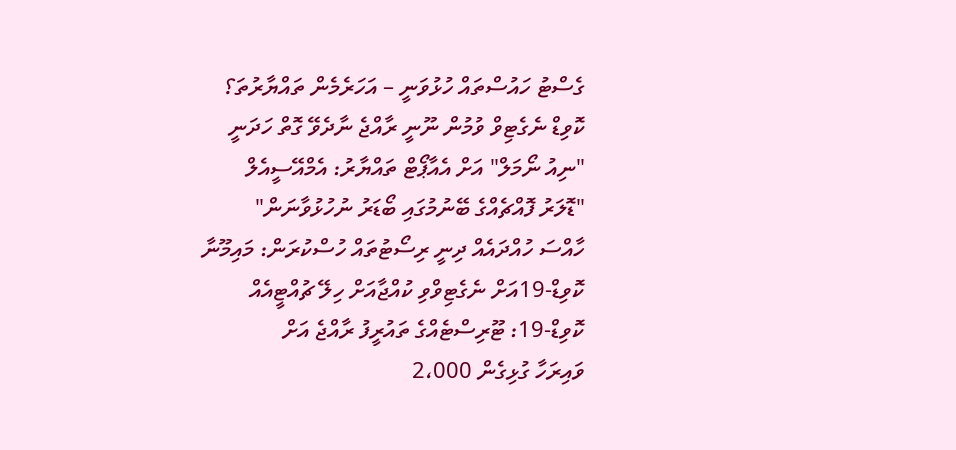ގެސްޓު ހައުސްތައް ހުޅުވަނީ – އަހަރެމެން ތައްޔާރުތަ؟
ކޮވިޑް ނެގެޓިވް ވުމުން ނޫނީ ރާއްޖެ ނާދެވޭ ގޮތް ހަދަނީ
"ނިއު ނޯމަލް" އަށް އެއާޕޯޓް ތައްޔާރު: އެމްއޭސީއެލް
"ޑޮލަރު ފޮއްޗެއްގެ ބޭނުމުގައި ބޯޑަރު ނުހުޅުވާނަން"
ހާއްސަ ހުއްދައެއް ދިނީ ރިސޯޓުތައް ހުސްކުރަން: މައިމޫނާ
ކޮވިޑް-19އަށް ނެގެޓިވްވި ކުއްޖާއަށް ހިލޭ ޗުއްޓީއެއް
ކޮވިޑް-19: ޓޫރިސްޓެއްގެ ތައުރީފު ރާއްޖެ އަށް
ވައިރަހާ ގުޅިގެން 2،000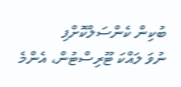ބުކިން ކެންސަލްކޮށްފި
ނުވަ ލައްކަ ޓޫރިސްޓުން، އެންމެ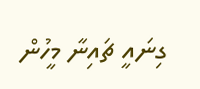ގިނައީ ޗައިނާ މީހުން